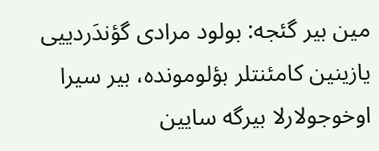مین بیر گئجه: بولود مرادی گؤندَردییی یازینین کامئنتلر بؤلومونده، بیر سیرا اوخوجولارلا بیرگه سایین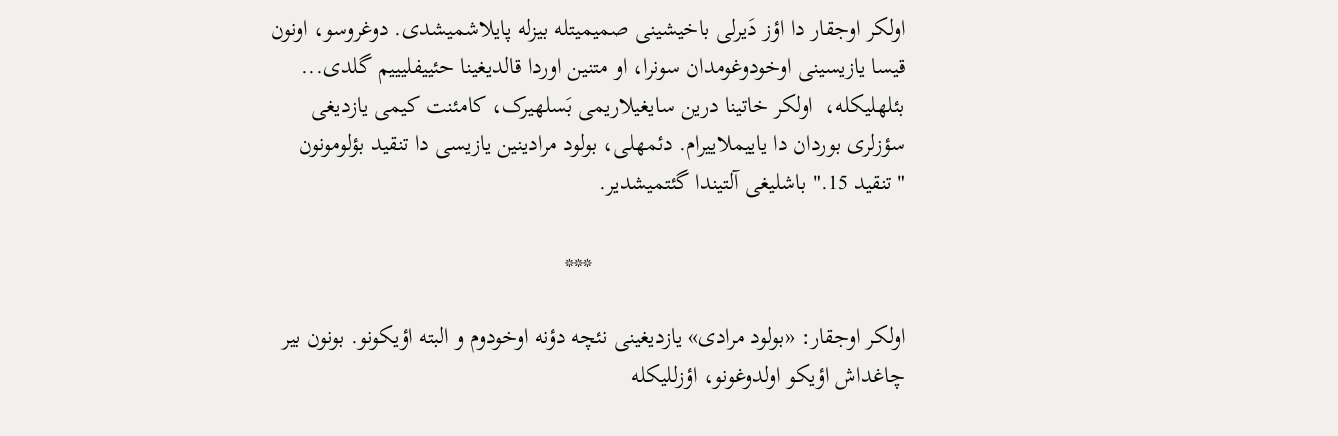اولکر اوجقار دا اؤز دَیرلی باخیشینی صمیمیتله بیزله پایلاشمیشدی. دوغروسو، اونون قیسا یازیسینی اوخودوغومدان سونرا، او متنین اوردا قالدیغینا حئییفلیییم گلدی... بئلهلیکله،  اولکر خاتینا درین سایغیلاریمی بَسلهیرک، کامئنت کیمی یازدیغی سؤزلری بوردان دا یاییملاییرام. دئمهلی، بولود مرادینین یازیسی دا تنقید بؤلومونون  "تنقید 15." باشلیغی آلتیندا گئتمیشدیر.

                                                     ***

اولکر اوجقار: «بولود مرادی» یازدیغینی نئچه دؤنه اوخودوم و البته اؤیکونو. بونون بیر چاغداش اؤیکو اولدوغونو، اؤزللیکله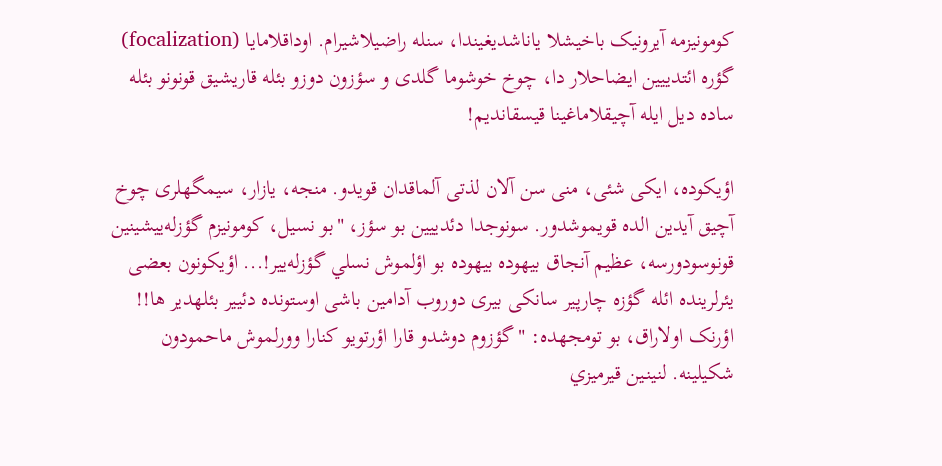کومونیزمه آیرونیک باخیشلا یاناشدیغیندا، سنله راضیلاشیرام. اوداقلامایا (focalization) گؤره ائتدییین ایضاحلار دا، چوخ خوشوما گلدی و سؤزون دوزو بئله قاریشیق قونونو بئله ساده دیل ایله آچیقلاماغینا قیسقاندیم!

اؤیکوده، ایکی شئی، منی سن آلان لذتی آلماقدان قویدو. منجه، یازار، سیمگهلری چوخ آچیق آیدین الده قویموشدور. سونوجدا دئدییین بو سؤز، "بو نسیل، كومونيزم گؤزله‌ييشينين قونوسودورسه، عظيم آنجاق بيهوده بيهوده بو اؤلموش نسلي گؤزله‌يير!... اؤیکونون بعضی یئرلرینده ائله گؤزه چارپیر سانکی بیری دوروب آدامین باشی اوستونده دئییر بئلهدیر ها!! اؤرنک اولاراق، بو تومجهده: "گؤزوم دوشدو قارا اؤرتويو كنارا وورلموش ماحمودون شكيلينه. لنينـين قيرميزي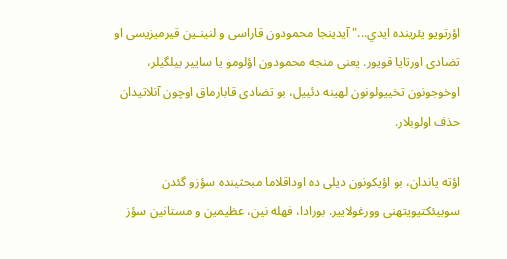اؤرتويو يئرينده‌ ايدي..." آیدینجا محمودون قاراسی و لنینـین قیرمیزیسی او تضادی اورتایا قویور. یعنی منجه محمودون اؤلومو یا ساییر بیلگیلر، اوخوجونون تخییولونون لهینه دئییل، بو تضادی قابارماق اوچون آنلاتیدان حذف اولوبلار.

اؤته یاندان، بو اؤیکونون دیلی ده اوداقلاما مبحثینده سؤزو گئدن سوبیئکتیویتهنی وورغولاییر. بورادا، فهله نین، عظیمین و مستانین سؤز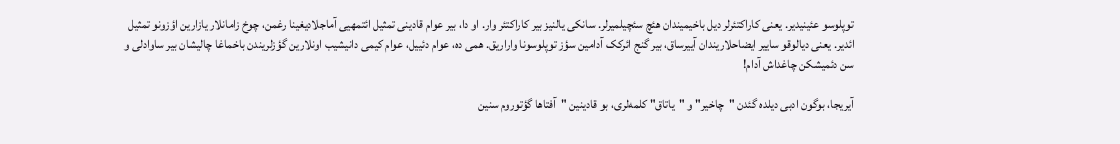توپلوسو عئینیدیر. یعنی کاراکتئرلر دیل باخیمیندان هئچ سئچیلمیرلر. سانکی یالنیز بیر کاراکتئر وار. او دا، بیر عوام قادینی تمثیل ائتمهیی آماجلادیغینا رغمن، چوخ زامانلار یازارین اؤزونو تمثیل ائدیر. یعنی دیالوقو ساییر ایضاحلاریندان آییرساق، بیر گنج ائرکک آدامین سؤز توپلوسونا واراریق. همی ده، عوام دئییل، عوام کیمی دانیشیب اونلارین گؤزلریندن باخماغا چالیشان بیر ساوادلی و سن دئمیشکن چاغداش آدام!

آیریجا، بوگون ادبی دیلده گئدن "چاخیر" و "یاتاق" کلمه‌لری، بو قادینین "آفتاها گؤتوروم سنين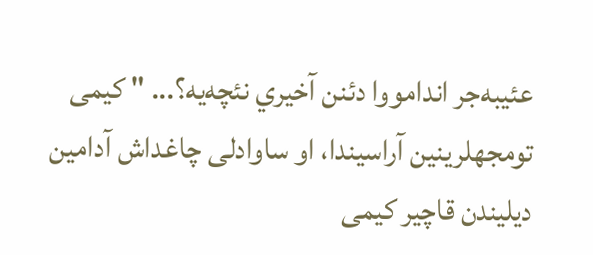عئيبه‌جر اندامووا دئنن آخيري نئچه‌يه؟... " کیمی تومجهلرینین آراسیندا، او ساوادلی چاغداش آدامین دیلیندن قاچیر کیمی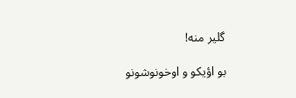گلیر منه!

بو اؤیکو و اوخونوشونو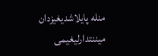منله پایلاشدیغیزدان میننتدارلیغیمی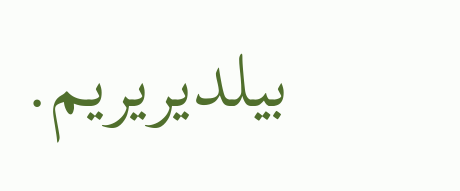بیلدیریریم.